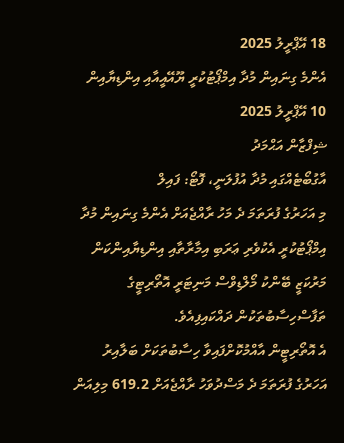18 އޭޕްރީލު 2025
އެންމެ ގިނައިން މުދާ އިމްޕޯޓުކުރީ ޔޫއޭއީއާއި އިންޑިޔާއިން
10 އޭޕްރީލު 2025
ޝިފްޒާން އަޙްމަދު
އާގުބޯޓެއްގައި މުދާ އުފުލަނީ، ފޮޓޯ: ފައިލް
މި އަހަރުގެ ފުރަތަމަ ދެ މަހު ރާއްޖެއަށް އެންމެ ގިނައިން މުދާ އިމްޕޯޓުކުރީ އެކުވެރި ޢަރަބި އިމާރާތާއި އިންޑިޔާއިންކަން މަރުކަޒީ ބޭންކު މޯލްޑިވްސް މަނިޓަރީ އޮތޯރިޓީގެ ތަފާސްހިސާބުތަކުން ދައްކައިފިއެވެ.
އެ އޮތޯރިޓީން އާއްމުކޮށްފައިވާ ހިސާބުތަކަށް ބަލާއިރު އަހަރުގެ ފުރަތަމަ ދެ މަސްދުވަހު ރާއްޖެއަށް 619.2 މިލިއަން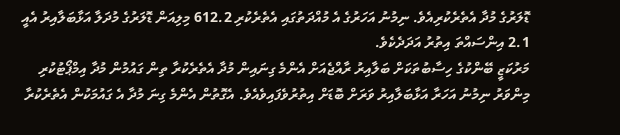ޑޮލަރުގެ މުދާ އެތެރެކުރިއެވެ. ނިމުނު އަހަރުގެ އެ މުއްދަތުގައި އެތެރެކުރި 612.2 މިލިއަން ޑޮލަރުގެ މުދަލާ އަޅާބަލާއިރު އެއީ 2.1 އިންސައްތަ އިތުރު އަދަދެކެވެ.
މަރުކަޒީ ބޭންކުގެ ހިސާބުތަކަށް ބަލާއިރު ރާއްޖެއަށް އެންމެ ގިނައިން މުދާ އެތެރެކުރާ ތިން ގައުމުން މުދާ އިމްޕޯޓުކުރި މިންވަރު ނިމުނު އަހަރާ އަޅާބަލާއިރު ވަރަށް ބޮޑަށް އިތުރުވެފައިވެއެވެ. އެގޮތުން އެންމެ ގިނަ މުދާ އެ ގައުމަކުން އެތެރެކުރާ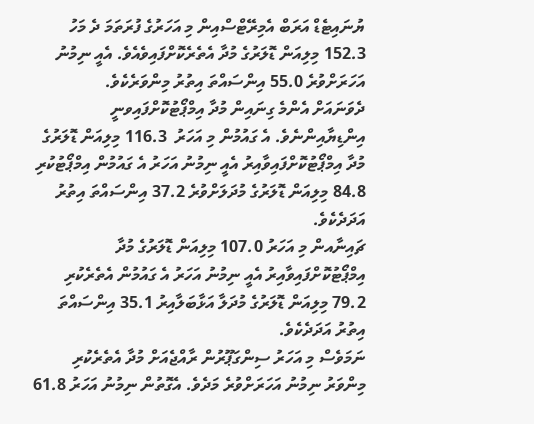ޔުނައިޓެޑް އަރަބް އެމިރޭޓްސްއިން މި އަހަރުގެ ފުރަތަމަ ދެ މަހު 152.3 މިލިއަން ޑޮލަރުގެ މުދާ އެތެރެކޮށްފައިވެއެވެ. އެއީ ނިމުނު އަހަރަށްވުރެ 55.0 އިންސައްތަ އިތުރު މިންވަރެކެވެ.
ދެވަނައަށް އެންމެ ގިނައިން މުދާ އިމްޕޯޓުކޮށްފައިވނީ އިންޑިޔާއިންނެވެ. އެ ގައުމުން މި އަހަރު  116.3 މިލިއަން ޑޮލަރުގެ މުދާ އިމްޕޯޓުކޮށްފައިވާއިރު އެއީ ނިމުނު އަހަރު އެ ގައުމުން އިމްޕޯޓުކުރި 84.8 މިލިއަން ޑޮލަރުގެ މުދަލަށްވުރެ 37.2 އިންސައްތަ އިތުރު އަދަދެކެވެ.
ޗައިނާއން މި އަހަރު 107.0 މިލިއަން ޑޮލަރުގެ މުދާ އިމްޕޯޓުކޮށްފައިވާއިރު އެއީ ނިމުނު އަހަރު އެ ގައުމުން އެތެރެކުރި 79.2 މިލިއަން ޑޮލަރުގެ މުދަލާ އަޅާބަލާއިރު 35.1 އިންސައްތަ އިތުރު އަދަދެކެވެ.
ނަމަވެސް މި އަހަރު ސިންގަޕޫރުން ރާއްޖެއަށް މުދާ އެތެރެކުރި މިންވަރު ނިމުނު އަހަރަށްވުރެ މަދެވެ. އެގޮތުން ނިމުނު އަހަރު 61.8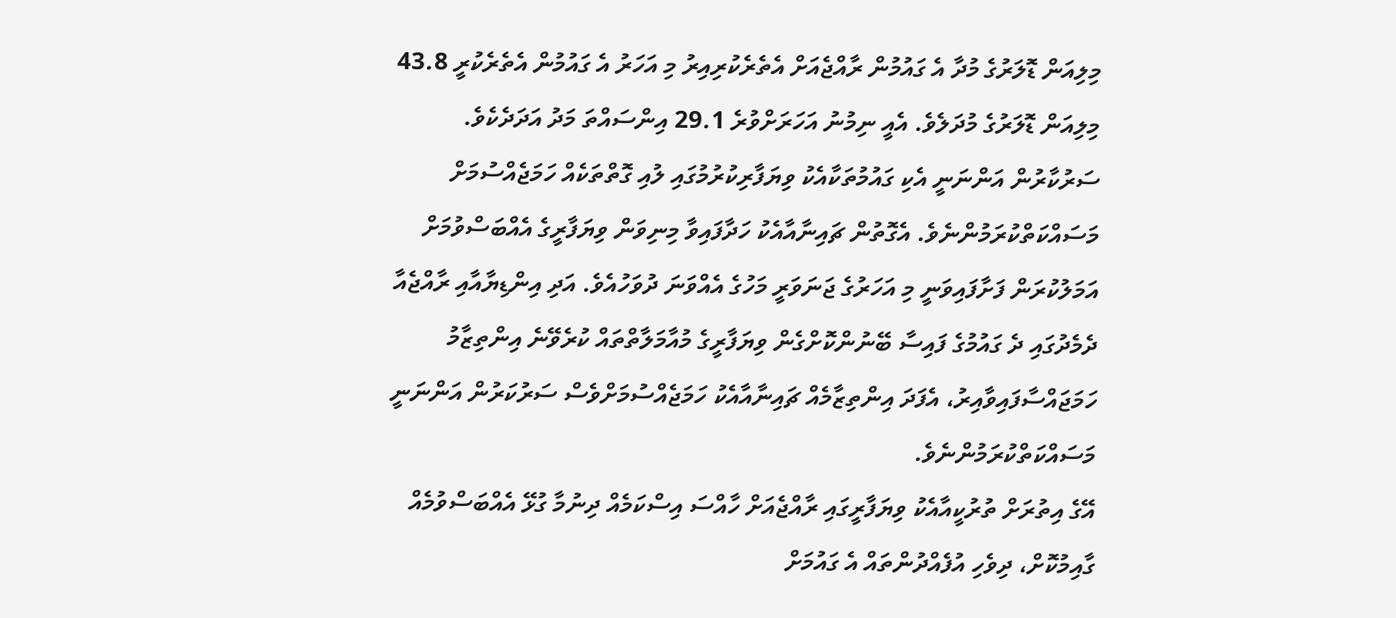މިލިއަން ޑޮލަރުގެ މުދާ އެ ގައުމުން ރާއްޖެއަށް އެތެރެކުރިއިރު މި އަހަރު އެ ގައުމުން އެތެރެކުރީ 43.8 މިލިއަން ޑޮލަރުގެ މުދަލެވެ. އެއީ ނިމުނު އަހަރަށްވުރެ 29.1 އިންސައްތަ މަދު އަދަދެކެވެ.
ސަރުކާރުން އަންނަނީ އެކި ގައުމުތަކާއެކު ވިޔަފާރިކުރުމުގައި ލުއި ގޮތްތަކެއް ހަމަޖެއްސުމަށް މަސައްކަތްކުރަމުންނެވެ. އެގޮތުން ޗައިނާއާއެކު ހަދާފައިވާ މިނިވަން ވިޔަފާރީގެ އެއްބަސްވުމަށް އަމަލުކުރަން ފަށާފައިވަނީ މި އަހަރުގެ ޖަނަވަރީ މަހުގެ އެއްވަނަ ދުވަހުއެވެ. އަދި އިންޑިޔާއާއި ރާއްޖެއާ ދެމެދުގައި ދެ ގައުމުގެ ފައިސާ ބޭނުންކޮށްގެން ވިޔަފާރީގެ މުއާމަލާތްތައް ކުރެވޭނެ އިންތިޒާމު ހަމަޖައްސާފައިވާއިރު، އެފަދަ އިންތިޒާމެއް ޗައިނާއާއެކު ހަމަޖެއްސުމަށްވެސް ސަރުކަރުން އަންނަނީ މަސައްކަތްކުރަމުންނެވެ.
އޭގެ އިތުރަށް ތުރުކީއާއެކު ވިޔަފާރީގައި ރާއްޖެއަށް ހާއްސަ އިސްކަމެއް ދިނުމާ ގުޅޭ އެއްބަސްވުމެއް ގާއިމުކޮށް، ދިވެހި އުފެއްދުންތައް އެ ގައުމަށް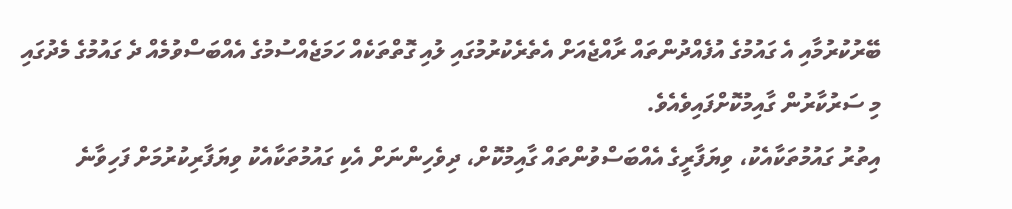ބޭރުކުރުމާއި އެ ގައުމުގެ އުފެއްދުންތައް ރާއްޖެއަށް އެތެރެކުރުމުގައި ލުއި ގޮތްތަކެއް ހަމަޖެއްސުމުގެ އެއްބަސްވުމެއް ދެ ގައުމުގެ މެދުގައި މި ސަރުކާރުން ގާއިމުކޮށްފައިވެއެވެ.
އިތުރު ގައުމުތަކާއެކު، ވިޔަފާރީގެ އެއްބަސްވުންތައް ގާއިމުކޮށް، ދިވެހިންނަށް އެކި ގައުމުތަކާއެކު ވިޔަފާރިކުރުމަށް ފަހިވާނެ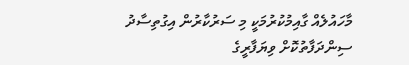މާހައުލެއް ގާއިމުކުރުމަކީ މި ސަރުކާރުން އިގުތިސާދު ސިންދަފާތުކޮށް ވިޔަފާރީގެ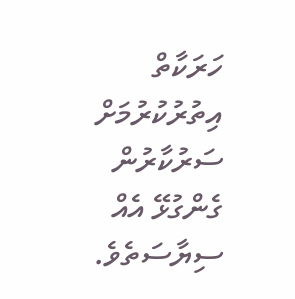ހަރަކާތް އިތުރުކުރުމަށް ސަރުކާރުން ގެންގުޅޭ އެއް ސިޔާސަތެވެ.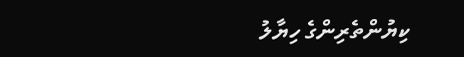ކިޔުންތެރިންގެ ހިޔާލު